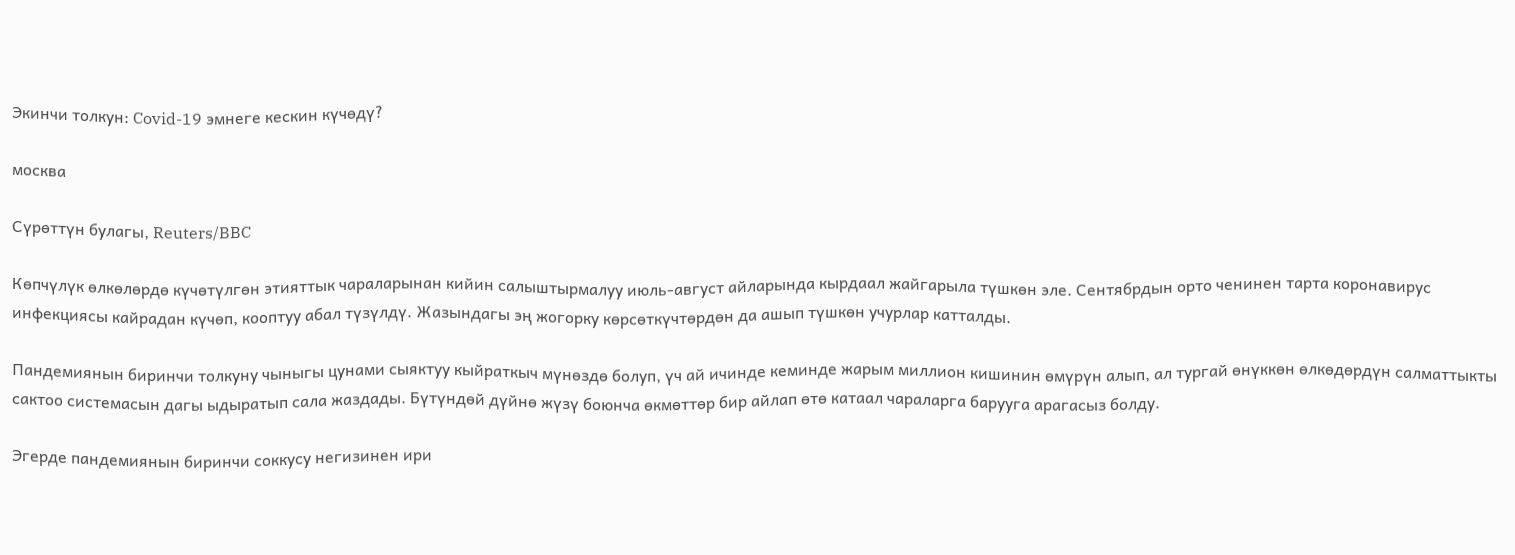Экинчи толкун: Covid-19 эмнеге кескин күчөдү?

москва

Сүрөттүн булагы, Reuters/BBC

Көпчүлүк өлкөлөрдө күчөтүлгөн этияттык чараларынан кийин салыштырмалуу июль-август айларында кырдаал жайгарыла түшкөн эле. Сентябрдын орто ченинен тарта коронавирус инфекциясы кайрадан күчөп, кооптуу абал түзүлдү. Жазындагы эң жогорку көрсөткүчтөрдөн да ашып түшкөн учурлар катталды.

Пандемиянын биринчи толкуну чыныгы цунами сыяктуу кыйраткыч мүнөздө болуп, үч ай ичинде кеминде жарым миллион кишинин өмүрүн алып, ал тургай өнүккөн өлкөдөрдүн салматтыкты сактоо системасын дагы ыдыратып сала жаздады. Бүтүндөй дүйнө жүзү боюнча өкмөттөр бир айлап өтө катаал чараларга барууга арагасыз болду.

Эгерде пандемиянын биринчи соккусу негизинен ири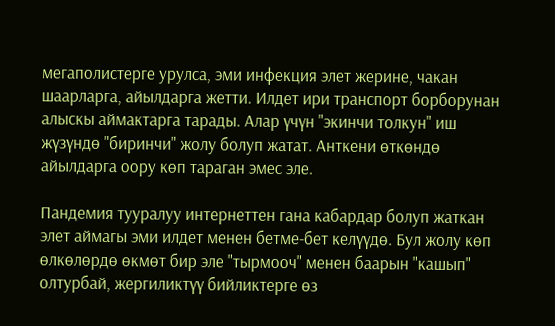мегаполистерге урулса, эми инфекция элет жерине, чакан шаарларга, айылдарга жетти. Илдет ири транспорт борборунан алыскы аймактарга тарады. Алар үчүн "экинчи толкун" иш жүзүндө "биринчи" жолу болуп жатат. Анткени өткөндө айылдарга оору көп тараган эмес эле.

Пандемия тууралуу интернеттен гана кабардар болуп жаткан элет аймагы эми илдет менен бетме-бет келүүдө. Бул жолу көп өлкөлөрдө өкмөт бир эле "тырмооч" менен баарын "кашып" олтурбай, жергиликтүү бийликтерге өз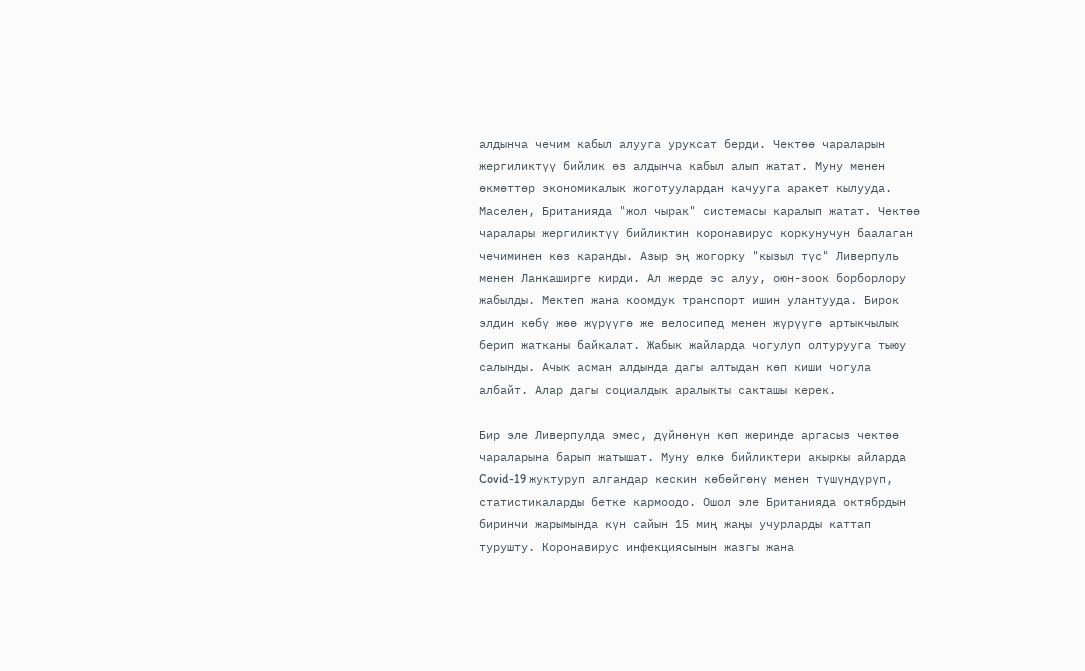алдынча чечим кабыл алууга уруксат берди. Чектөө чараларын жергиликтүү бийлик өз алдынча кабыл алып жатат. Муну менен өкмөттөр экономикалык жоготуулардан качууга аракет кылууда. Маселен, Британияда "жол чырак" системасы каралып жатат. Чектөө чаралары жергиликтүү бийликтин коронавирус коркунучун баалаган чечиминен көз каранды. Азыр эң жогорку "кызыл түс" Ливерпуль менен Ланкаширге кирди. Ал жерде эс алуу, оюн-зоок борборлору жабылды. Мектеп жана коомдук транспорт ишин улантууда. Бирок элдин көбү жөө жүрүүгө же велосипед менен жүрүүгө артыкчылык берип жатканы байкалат. Жабык жайларда чогулуп олтурууга тыюу салынды. Ачык асман алдында дагы алтыдан көп киши чогула албайт. Алар дагы социалдык аралыкты сакташы керек.

Бир эле Ливерпулда эмес, дүйнөнүн көп жеринде аргасыз чектөө чараларына барып жатышат. Муну өлкө бийликтери акыркы айларда Covid-19 жуктуруп алгандар кескин көбөйгөнү менен түшүндүрүп, статистикаларды бетке кармоодо. Ошол эле Британияда октябрдын биринчи жарымында күн сайын 15 миң жаңы учурларды каттап турушту. Коронавирус инфекциясынын жазгы жана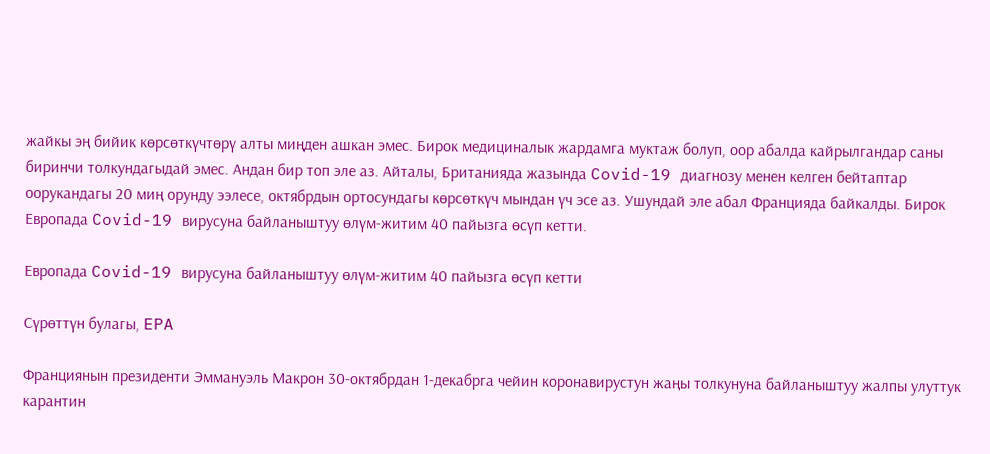жайкы эң бийик көрсөткүчтөрү алты миңден ашкан эмес. Бирок медициналык жардамга муктаж болуп, оор абалда кайрылгандар саны биринчи толкундагыдай эмес. Андан бир топ эле аз. Айталы, Британияда жазында Covid-19 диагнозу менен келген бейтаптар оорукандагы 20 миң орунду ээлесе, октябрдын ортосундагы көрсөткүч мындан үч эсе аз. Ушундай эле абал Францияда байкалды. Бирок Европада Covid-19 вирусуна байланыштуу өлүм-житим 40 пайызга өсүп кетти.

Европада Covid-19 вирусуна байланыштуу өлүм-житим 40 пайызга өсүп кетти

Сүрөттүн булагы, EPA

Франциянын президенти Эммануэль Макрон 30-октябрдан 1-декабрга чейин коронавирустун жаңы толкунуна байланыштуу жалпы улуттук карантин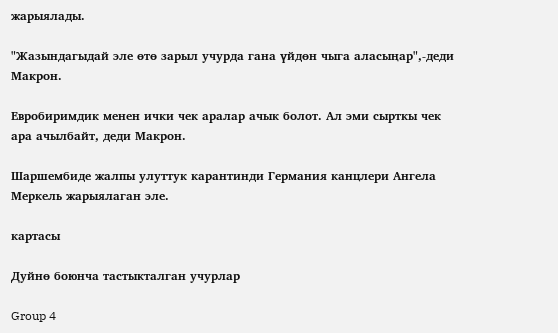жарыялады.

"Жазындагыдай эле өтө зарыл учурда гана үйдөн чыга аласыңар",-деди Макрон.

Евробиримдик менен ички чек аралар ачык болот. Ал эми сырткы чек ара ачылбайт, деди Макрон.

Шаршембиде жалпы улуттук карантинди Германия канцлери Ангела Меркель жарыялаган эле.

картасы

Дуйнө боюнча тастыкталган учурлар

Group 4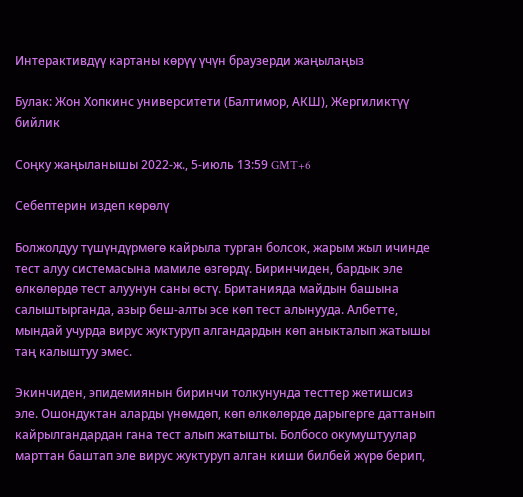Интерактивдүү картаны көрүү үчүн браузерди жаңылаңыз

Булак: Жон Хопкинс университети (Балтимор, АКШ), Жергиликтүү бийлик

Соңку жаңыланышы 2022-ж., 5-июль 13:59 GMT+6

Себептерин издеп көрөлү

Болжолдуу түшүндүрмөгө кайрыла турган болсок, жарым жыл ичинде тест алуу системасына мамиле өзгөрдү. Биринчиден, бардык эле өлкөлөрдө тест алуунун саны өстү. Британияда майдын башына салыштырганда, азыр беш-алты эсе көп тест алынууда. Албетте, мындай учурда вирус жуктуруп алгандардын көп аныкталып жатышы таң калыштуу эмес.

Экинчиден, эпидемиянын биринчи толкунунда тесттер жетишсиз эле. Ошондуктан аларды үнөмдөп, көп өлкөлөрдө дарыгерге даттанып кайрылгандардан гана тест алып жатышты. Болбосо окумуштуулар марттан баштап эле вирус жуктуруп алган киши билбей жүрө берип,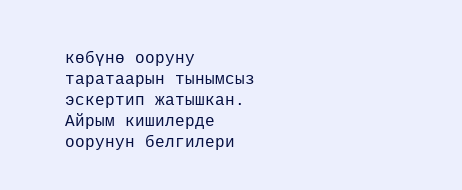көбүнө ооруну таратаарын тынымсыз эскертип жатышкан. Айрым кишилерде оорунун белгилери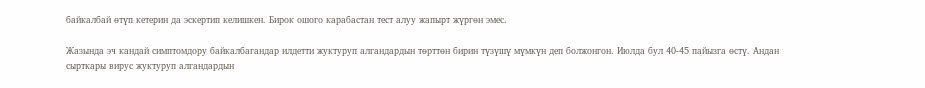байкалбай өтүп кетерин да эскертип келишкен. Бирок ошого карабастан тест алуу жапырт жүргөн эмес.

Жазында эч кандай симптомдору байкалбагандар илдетти жуктуруп алгандардын төрттөн бирин түзүшү мүмкүн деп болжонгон. Июлда бул 40-45 пайызга өстү. Андан сырткары вирус жуктуруп алгандардын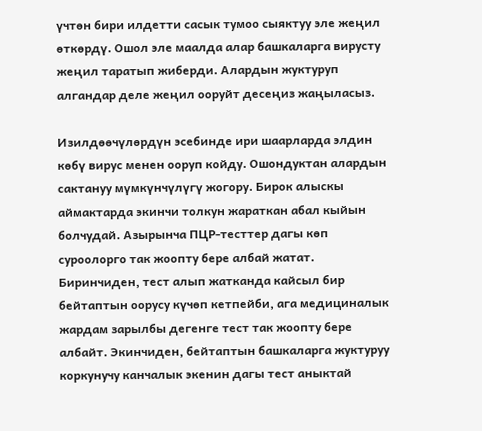үчтөн бири илдетти сасык тумоо сыяктуу эле жеңил өткөрдү. Ошол эле маалда алар башкаларга вирусту жеңил таратып жиберди. Алардын жуктуруп алгандар деле жеңил ооруйт десеңиз жаңыласыз.

Изилдөөчүлөрдүн эсебинде ири шаарларда элдин көбү вирус менен ооруп койду. Ошондуктан алардын сактануу мүмкүнчүлүгү жогору. Бирок алыскы аймактарда экинчи толкун жараткан абал кыйын болчудай. Азырынча ПЦР-тесттер дагы көп суроолорго так жоопту бере албай жатат. Биринчиден, тест алып жатканда кайсыл бир бейтаптын оорусу күчөп кетпейби, ага медициналык жардам зарылбы дегенге тест так жоопту бере албайт. Экинчиден, бейтаптын башкаларга жуктуруу коркунучу канчалык экенин дагы тест аныктай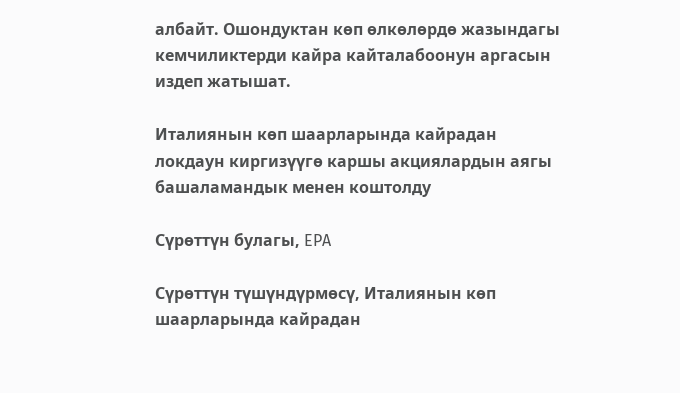албайт. Ошондуктан көп өлкөлөрдө жазындагы кемчиликтерди кайра кайталабоонун аргасын издеп жатышат.

Италиянын көп шаарларында кайрадан локдаун киргизүүгө каршы акциялардын аягы башаламандык менен коштолду

Сүрөттүн булагы, EPA

Сүрөттүн түшүндүрмөсү, Италиянын көп шаарларында кайрадан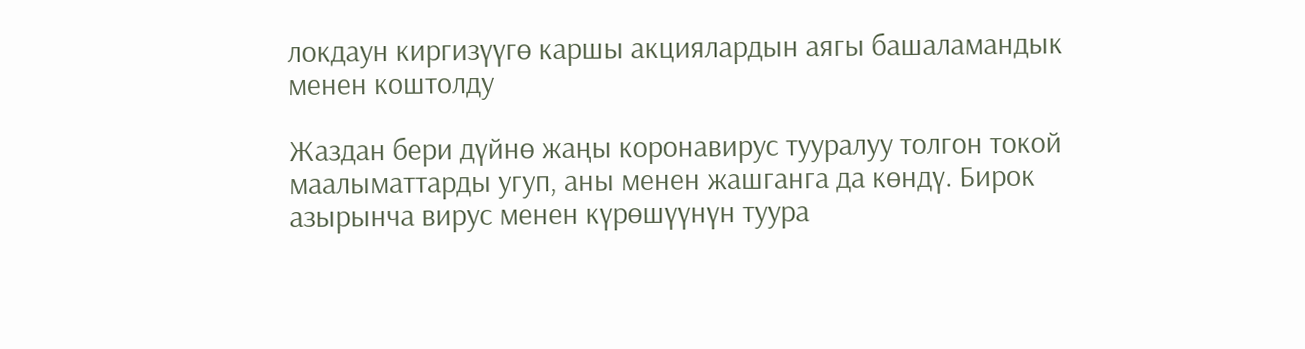локдаун киргизүүгө каршы акциялардын аягы башаламандык менен коштолду

Жаздан бери дүйнө жаңы коронавирус тууралуу толгон токой маалыматтарды угуп, аны менен жашганга да көндү. Бирок азырынча вирус менен күрөшүүнүн туура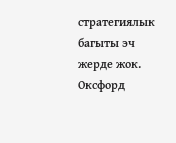стратегиялык багыты эч жерде жок. Оксфорд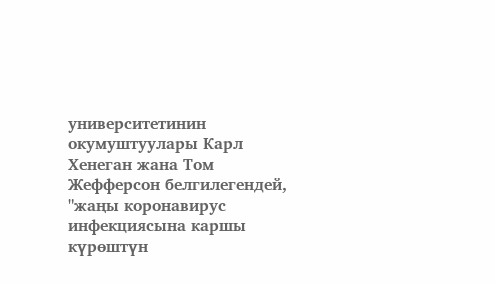университетинин окумуштуулары Карл Хенеган жана Том Жефферсон белгилегендей, "жаңы коронавирус инфекциясына каршы күрөштүн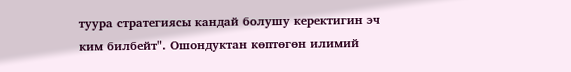туура стратегиясы кандай болушу керектигин эч ким билбейт". Ошондуктан көптөгөн илимий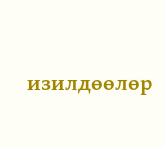изилдөөлөр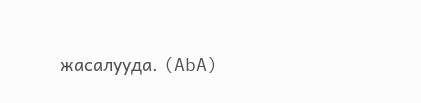жасалууда. (AbA)